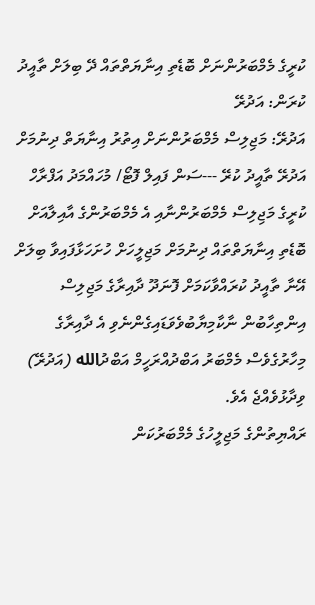ކުރީގެ މެމްބަރުންނަށް ބޮޑެތި އިނާޔަތްތައް ދޭ ބިލަށް ތާއީދު ކުރަން: އަދުރޭ
އަދުރޭ: މަޖިލިސް މެމްބަރުންނަށް އިތުރު އިނާޔަތް ދިނުމަށް އަދުރޭ ތާއީދު ކުރޭ ---ސަން ފައިލް ފޮޓޯ/ މުހައްމަދު އަފްރާހް
ކުރީގެ މަޖިލިސް މެމްބަރުންނާއި އެ މެމްބަރުންގެ އާއިލާއަށް ބޮޑެތި އިނާޔަތްތައް ދިނުމަށް މަޖިލީހަށް ހުށަހަޅާފައިވާ ބިލަށް އޭނާ ތާއީދު ކުރައްވާކަމަށް ފޮނަދޫ ދާއިރާގެ މަޖިލިސް އިންތިހާބުން ނާކާމިޔާބުވެވަޑައިގެންނެވި އެ ދާއިރާގެ މިހާރުގެވެސް މެމްބަރު އަބްދުއްރަހީމް އަބްދުالله (އަދުރޭ) ވިދާޅުވެއްޖެ އެވެ.
ރައްޔިތުންގެ މަޖިލީހުގެ މެމްބަރުކަން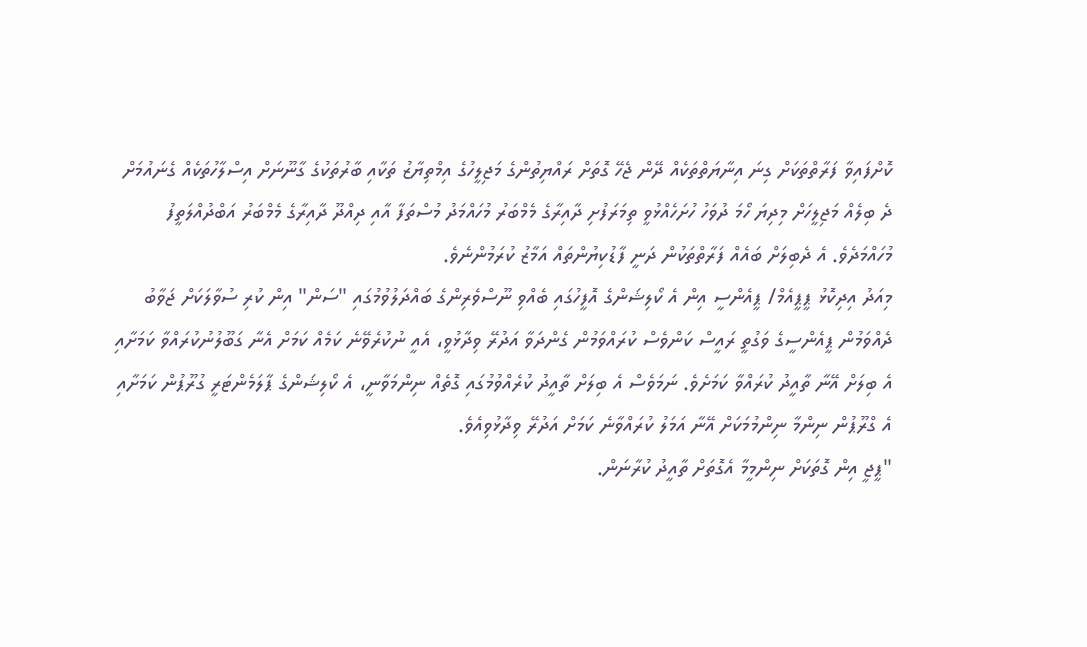ކޮށްފައިވާ ފަރާތްތަކަށް ގިނަ އިނާޔަތްތަކެއް ދޭން ޖެހޭ ގޮތަށް ރައްޔިތުންގެ މަޖިލީހުގެ އިމްތިޔާޒު ތަކާއި ބާރުތަކުގެ ގާނޫނަށް އިސްލާހުތަކެއް ގެނައުމަށް ދެ ބިލެއް މަޖިލީހަށް މިދިޔަ ހޯމަ ދުވަހު ހުށަހެއްޅުވީ ތިމަރަފުށި ދާއިރާގެ މެމްބަރު މުހައްމަދު މުސްތަފާ އާއި ދިއްދޫ ދާއިރާގެ މެމްބަރު އަބްދުއްލަތީފު މުހައްމަދެވެ. އެ ދެބިލަށް ބައެއް ފަރާތްތަކުން ދަނީ ފާޑުކިޔުންތައް އަމާޒު ކުރަމުންނެވެ.
މިއަދު އިދިކޮޅު ޕީޕީއެމް/ ޕީއެންސީ އިން އެ ކޯލިޝަންގެ އޮފީހުގައި ބެއްވި ނޫސްވެރިންގެ ބައްދަލުވުމުގައި "ސަން" އިން ކުރި ސުވާލަކަށް ޖަވާބު ދެއްވަމުން ޕީއެންސީގެ ވަގުތީ ރައީސް ކަންވެސް ކުރައްވަމުން ގެންދަވާ އަދުރޭ ވިދާޅުވީ، އެއީ ނުކުރެވޭނެ ކަމެއް ކަމަށް އެނާ ގަބޫލުނުކުރައްވާ ކަމަށާއި އެ ބިލަށް އޭނާ ތާއީދު ކުރައްވާ ކަމަށެވެ. ނަމަވެސް އެ ބިލަށް ތާއީދު ކުރެއްވުމުގައި ގޮތެއް ނިންމަވާނީ، އެ ކޯލިޝަންގެ ޕާލަމެންޓަރީ ގުރޫޕުން ކަމަށާއި އެ ގްރޫޕުން ނިންމާ ނިންމުމަކަށް އޭނާ އަމަލު ކުރައްވާނެ ކަމަށް އަދުރޭ ވިދާޅުވިއެވެ.
"ޕީޖީ އިން ގޮތަކަށް ނިންމީމާ އެގޮތަށް ތާއީދު ކުރާނަން.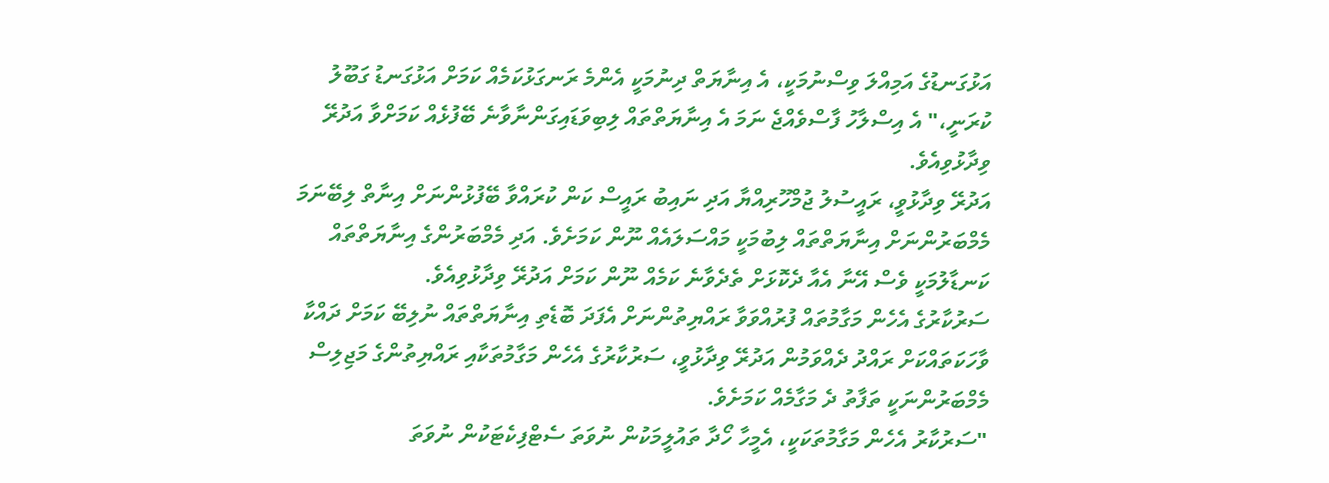އަޅުގަނޑުގެ އަމިއްލަ ވިސްނުމަކީ، އެ އިނާޔަތް ދިނުމަކީ އެންމެ ރަނގަޅުކަމެއް ކަމަށް އަޅުގަނޑު ގަބޫލު ކުރަނީ،" އެ އިސްލާހު ފާސްވެއްޖެ ނަމަ އެ އިނާޔަތްތައް ލިބިވަޑައިގަންނާވާނެ ބޭފުޅެއް ކަމަށްވާ އަދުރޭ ވިދާޅުވިއެވެ.
އަދުރޭ ވިދާޅުވީ، ރައީސުލު ޖުމްހޫރިއްޔާ އަދި ނައިބު ރައީސް ކަން ކުރައްވާ ބޭފުޅުންނަށް އިނާތް ލިބޭނަމަ މެމްބަރުންނަށް އިނާޔަތްތައް ލިބުމަކީ މައްސަލައެއް ނޫން ކަމަށެވެ. އަދި މެމްބަރުންގެ އިނާޔަތްތައް ކަނޑާލުމަކީ ވެސް އޭނާ އެއާ ދެކޮޅަށް ތެދެވާނެ ކަމެއް ނޫން ކަމަށް އަދުރޭ ވިދާޅުވިއެވެ.
ސަރުކާރުގެ އެހެން މަގާމުތައް ފުރުއްވަވާ ރައްޔިތުންނަށް އެފަދަ ބޮޑެތި އިނާޔަތްތައް ނުލިބޭ ކަމަށް ދައްކާ ވާހަކަތައްކަށް ރައްދު ދެއްވަމުން އަދުރޭ ވިދާޅުވީ، ސަރުކާރުގެ އެހެން މަގާމުތަކާއި ރައްޔިތުންގެ މަޖިލިސް މެމްބަރުންނަކީ ތަފާތު ދެ މަގާމެއް ކަމަށެވެ.
"ސަރުކާރު އެހެން މަގާމުތަކަކީ، އެމީހާ ހޯދާ ތައުލީމަކުން ނުވަތަ ސެޓްފިކެޓަކުން ނުވަތަ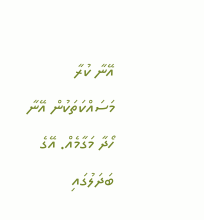އޭނާ ކުރާ މަސައްކަތަކުން އޭނާ ހޯދާ މަގާމެއް. އޭގެ ބަދަލުގައި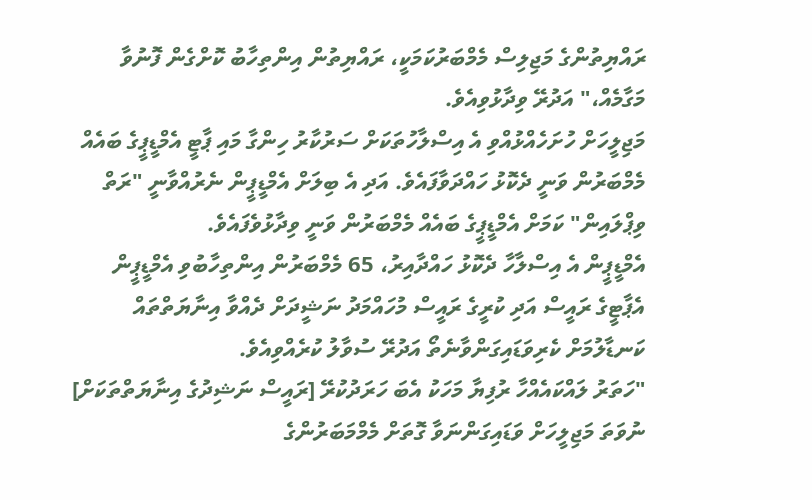ރައްޔިތުންގެ މަޖިލިސް މެމްބަރުކަމަކީ، ރައްޔިތުން އިންތިހާބު ކޮށްގެން ފޮނުވާ މަގާމެއް،" އަދުރޭ ވިދާޅުވިއެވެ.
މަޖިލީހަށް ހުށަހެއްޅުއްވި އެ އިސްލާހުތަކަށް ސަރުކާރު ހިންގާ މައި ޕާޓީ އެމްޑީޕީގެ ބައެއް މެމްބަރުން ވަނީ ދެކޮޅު ހައްދަވާފައެވެ. އަދި އެ ބިލަށް އެމްޑީޕީން ނެރުއްވާނީ "ރަތް ވިޕްލައިން" ކަމަށް އެމްޑީޕީގެ ބައެއް މެމްބަރުން ވަނީ ވިދާޅުވެފައެވެ.
އެމްޑީޕީން އެ އިސްލާހާ ދެކޮޅު ހައްދާއިރު، 65 މެމްބަރުން އިންތިހާބުވި އެމްޑީޕީން އެޕާޓީގެ ރައީސް އަދި ކުރީގެ ރައީސް މުހައްމަދު ނަޝީދަށް ދެއްވާ އިނާޔަތްތައް ކަނޑާލުމަށް ކެރިވަޑައިގަންވާނެތޯ އަދުރޭ ސުވާލު ކުރެއްވިއެވެ.
"ހަތަރު ލައްކައެއްހާ ރުފިޔާ މަހަކު އެބަ ހަރަދުކުރޭ [ރައީސް ނަޝިދުގެ އިނާޔަތްތަކަށް] ނުވަތަ މަޖިލީހަށް ވަޑައިގަންނަވާ ގޮތަށް މެމްމަބަރުންގެ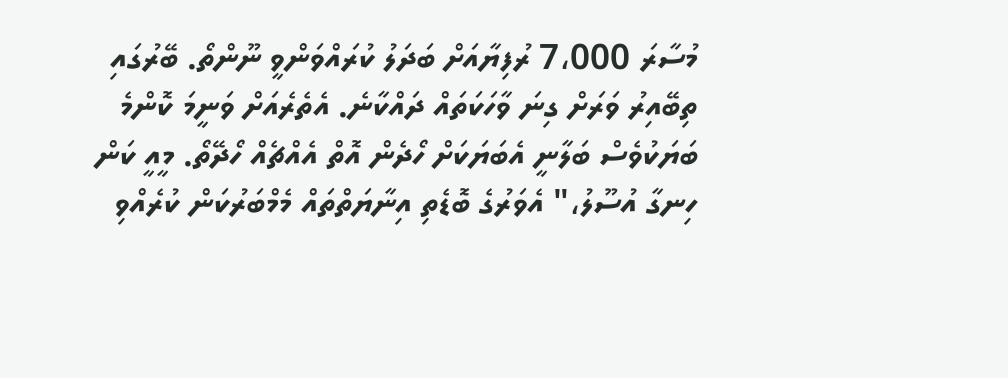މުސާރަ 7،000 ރުފިޔާއަށް ބަދަލު ކުރައްވަންވީ ނޫންތޯ. ބޭރުގައި ތިބޭއިރު ވަރަށް ގިނަ ވާހަކަތައް ދައްކާނެ. އެތެރެއަށް ވަނީމަ ކޮންމެ ބަޔަކުވެސް ބަލާނީ އެބަޔަކަށް ހޯދެން އޮތް އެއްޗެއް ހޯދޭތޯ. މީއީ ކަން ހިނގާ އުސޫލު،" އެވަރުގެ ބޮޑެތި އިނާޔަތްތައް މެމްބަރުކަން ކުރެއްވި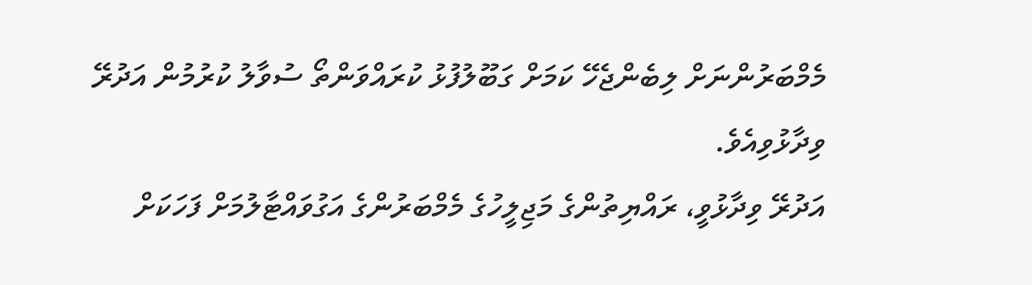މެމްބަރުންނަށް ލިބެންޖެހޭ ކަމަށް ގަބޫލުފުޅު ކުރައްވަންތޯ ސުވާލު ކުރުމުން އަދުރޭ ވިދާޅުވިއެވެ.
އަދުރޭ ވިދާޅުވީ، ރައްޔިތުންގެ މަޖިލީހުގެ މެމްބަރުންގެ އަގުވައްޓާލުމަށް ފަހަކަށް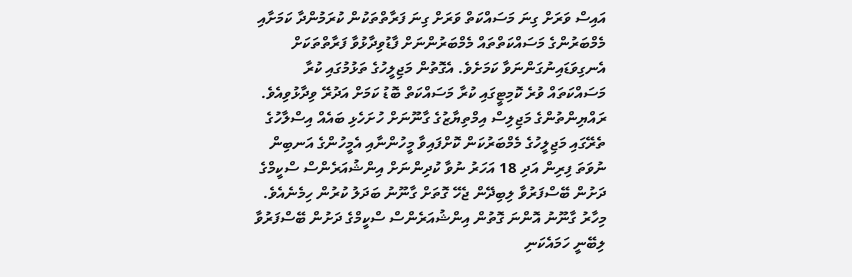އައިސް ވަރަށް ގިނަ މަސައްކަތް ވަރަށް ގިނަ ފަރާތްތަކުން ކުރަމުންދާ ކަމަށާއި މެމްބަރުންގެ މަސައްކަތްތައް މެމްބަރުންނަށް ފާޑުވިދާޅުވާ ފަރާތްތަކަށް އެނގިވަޑައިނުގަންނަވާ ކަމަށެވެ. އެގޮތުން މަޖިލީހުގެ ތަޅުމުގައި ކުރާ މަސައްކަތައް ވުރެ ކޮމިޓީގައި ކުރާ މަސައްކަތް ބޮޑު ކަމަށް އަދުރޭ ވިދާޅުވިއެވެ.
ރައްޔިންތުންގެ މަޖިލިސް އިމްތިޔާޒުގެ ގާނޫނަށް ހުށަހެޅި ބައެއް އިސްލާހުގެ ތެރޭގައި މަޖިލީހުގެ މެމްބަރުކަން ކޮށްފައިވާ މީހުންނާއި އެމީހުންގެ އަނބިން ނުވަތަ ފިރިން އަދި 18 އަހަރު ނުވާ ކުދިންނަށް އިންޝުއަރެންސް ސްކީމްގެ ދަށުން ބޭސްފަރުވާ ލިބިދޭން ޖެހޭ ގޮތަށް ގާނޫނު ބަދަލު ކުރުން ހިމެނެއެވެ. މިހާރު ގާނޫނު އޮންނަ ގޮތުން އިންޝުއަރެންސް ސްކީމްގެ ދަށުން ބޭސްފަރުވާ ލިބޭނީ ހަމައެކަނި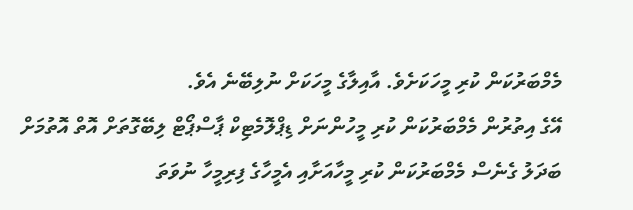މެމްބަރުކަން ކުރި މީހަކަށެވެ. އާއިލާގެ މީހަކަށް ނުލިބޭނެ އެވެ.
އޭގެ އިތުރުން މެމްބަރުކަން ކުރި މީހުންނަށް ޑިޕްލޮމެޓިކް ޕާސްޕޯޓް ލިބޭގޮތަށް އޮތް އޮތުމަށް ބަދަލު ގެނެސް މެމްބަރުކަން ކުރި މީހާއަށާއި އެމީހާގެ ފިރިމީހާ ނުވަތަ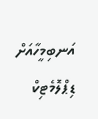އަނބިމީހާއަށް ޑިޕްލޮމެޓިކް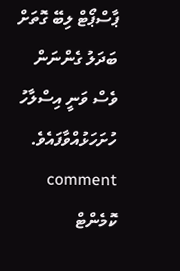ޕާސްޕޯޓް ލިބޭ ގޮތަށް ބަދަލު ގެންނަން ވެސް ވަނީ އިސްލާހު ހުށަހަޅުއްވާފައެވެ.
comment ކޮމެންޓް